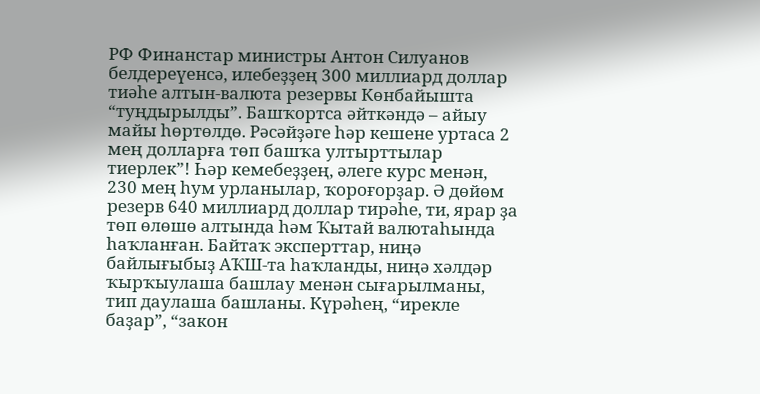РФ Финанстар министры Антон Силуанов белдереүенсә, илебеҙҙең 300 миллиард доллар тиәһе алтын-валюта резервы Көнбайышта “туңдырылды”. Башҡортса әйткәндә – айыу майы һөртөлдө. Рәсәйҙәге һәр кешене уртаса 2 мең долларға төп башҡа ултырттылар тиерлек”! Һәр кемебеҙҙең, әлеге курс менән, 230 мең һум урланылар, ҡороғорҙар. Ә дөйөм резерв 640 миллиард доллар тирәһе, ти, ярар ҙа төп өлөшө алтында һәм Ҡытай валютаһында һаҡланған. Байтаҡ эксперттар, ниңә байлығыбыҙ АҠШ-та һаҡланды, ниңә хәлдәр ҡырҡыулаша башлау менән сығарылманы, тип даулаша башланы. Күрәһең, “ирекле баҙар”, “закон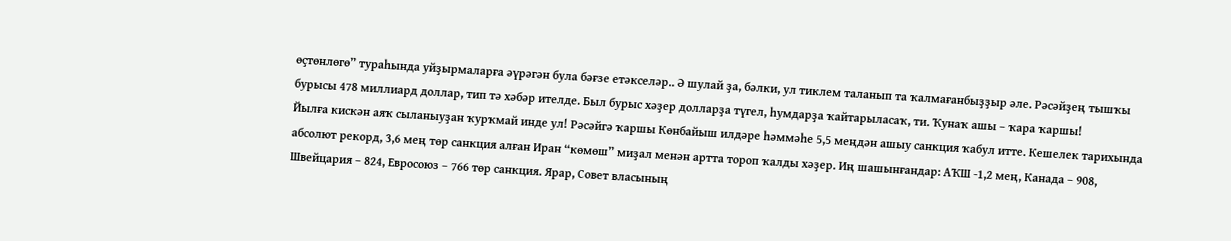өҫтөнлөгө” тураһында уйҙырмаларға әүрәгән була бәғзе етәкселәр.. Ә шулай ҙа, бәлки, ул тиклем таланып та ҡалмағанбыҙҙыр әле. Рәсәйҙең тышҡы бурысы 478 миллиард доллар, тип тә хәбәр ителде. Был бурыс хәҙер долларҙа түгел, һумдарҙа ҡайтарыласаҡ, ти. Ҡунаҡ ашы – ҡара ҡаршы!
Йылға кискән аяҡ сыланыуҙан ҡурҡмай инде ул! Рәсәйгә ҡаршы Көнбайыш илдәре һәммәһе 5,5 меңдән ашыу санкция ҡабул итте. Кешелек тарихында абсолют рекорд, 3,6 мең төр санкция алған Иран “көмөш” миҙал менән артта тороп ҡалды хәҙер. Иң шашынғандар: АҠШ -1,2 мең, Канада – 908, Швейцария – 824, Евросоюз – 766 төр санкция. Ярар, Совет власының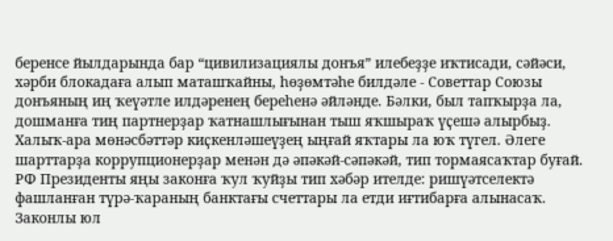беренсе йылдарында бар “цивилизациялы донъя” илебеҙҙе иҡтисади, сәйәси, хәрби блокадаға алып маташҡайны, һөҙөмтәһе билдәле - Советтар Союзы донъяның иң ҡеүәтле илдәренең береһенә әйләнде. Бәлки, был тапҡырҙа ла, дошманға тиң партнерҙар ҡатнашлығынан тыш яҡшыраҡ үҫешә алырбыҙ.
Халыҡ-ара мөнәсбәттәр киҫкенләшеүҙең ыңғай яҡтары ла юҡ түгел. Әлеге шарттарҙа коррупционерҙар менән дә әпәкәй-сәпәкәй, тип тормаясаҡтар буғай. РФ Президенты яңы законға ҡул ҡуйҙы тип хәбәр ителде: ришүәтселектә фашланған түрә-ҡараның банктағы счеттары ла етди иғтибарға алынасаҡ. Законлы юл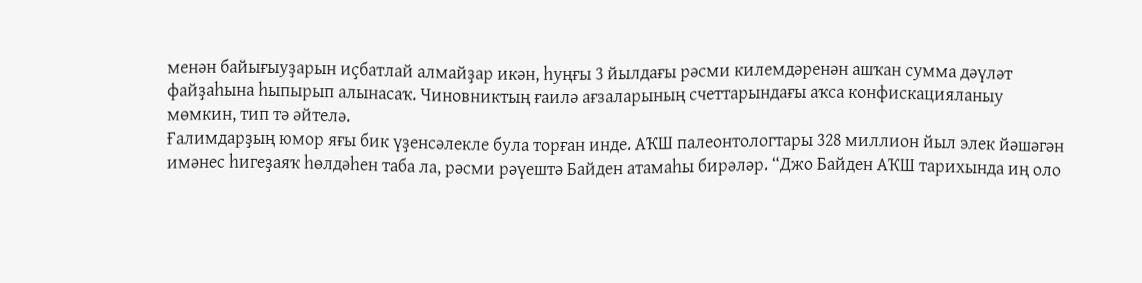менән байығыуҙарын иҫбатлай алмайҙар икән, һуңғы 3 йылдағы рәсми килемдәренән ашҡан сумма дәүләт файҙаһына һыпырып алынасаҡ. Чиновниктың ғаилә ағзаларының счеттарындағы аҡса конфискацияланыу мөмкин, тип тә әйтелә.
Ғалимдарҙың юмор яғы бик үҙенсәлекле була торған инде. АҠШ палеонтологтары 328 миллион йыл элек йәшәгән имәнес һигеҙаяҡ һөлдәһен таба ла, рәсми рәүештә Байден атамаһы бирәләр. “Джо Байден АҠШ тарихында иң оло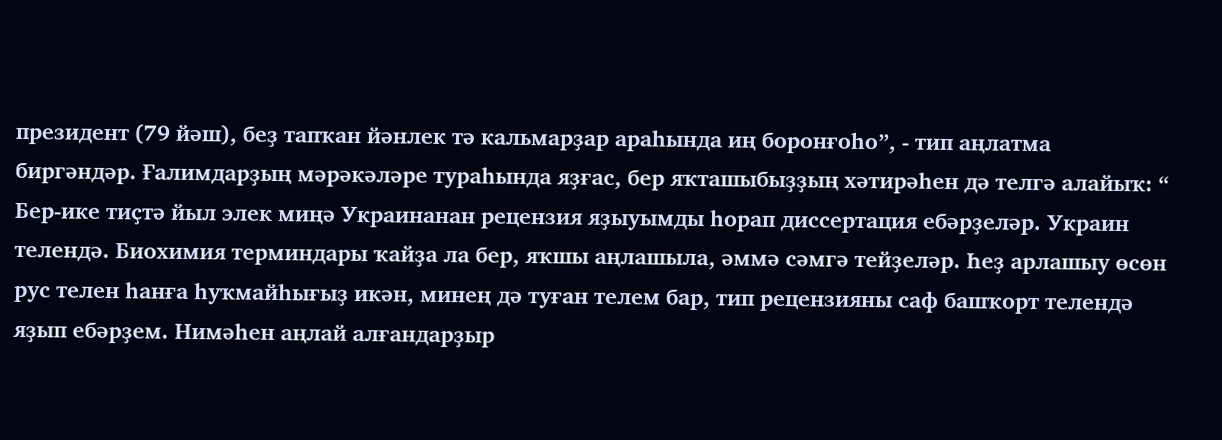президент (79 йәш), беҙ тапҡан йәнлек тә кальмарҙар араһында иң боронғоһо”, - тип аңлатма биргәндәр. Ғалимдарҙың мәрәкәләре тураһында яҙғас, бер яҡташыбыҙҙың хәтирәһен дә телгә алайыҡ: “ Бер-ике тиҫтә йыл элек миңә Украинанан рецензия яҙыуымды һорап диссертация ебәрҙеләр. Украин телендә. Биохимия терминдары ҡайҙа ла бер, яҡшы аңлашыла, әммә сәмгә тейҙеләр. Һеҙ арлашыу өсөн рус телен һанға һуҡмайһығыҙ икән, минең дә туған телем бар, тип рецензияны саф башҡорт телендә яҙып ебәрҙем. Нимәһен аңлай алғандарҙыр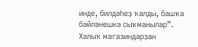инде, билдәһеҙ ҡалды, башҡа бәйләнешкә сыҡманылар”.
Халыҡ магазиндарҙан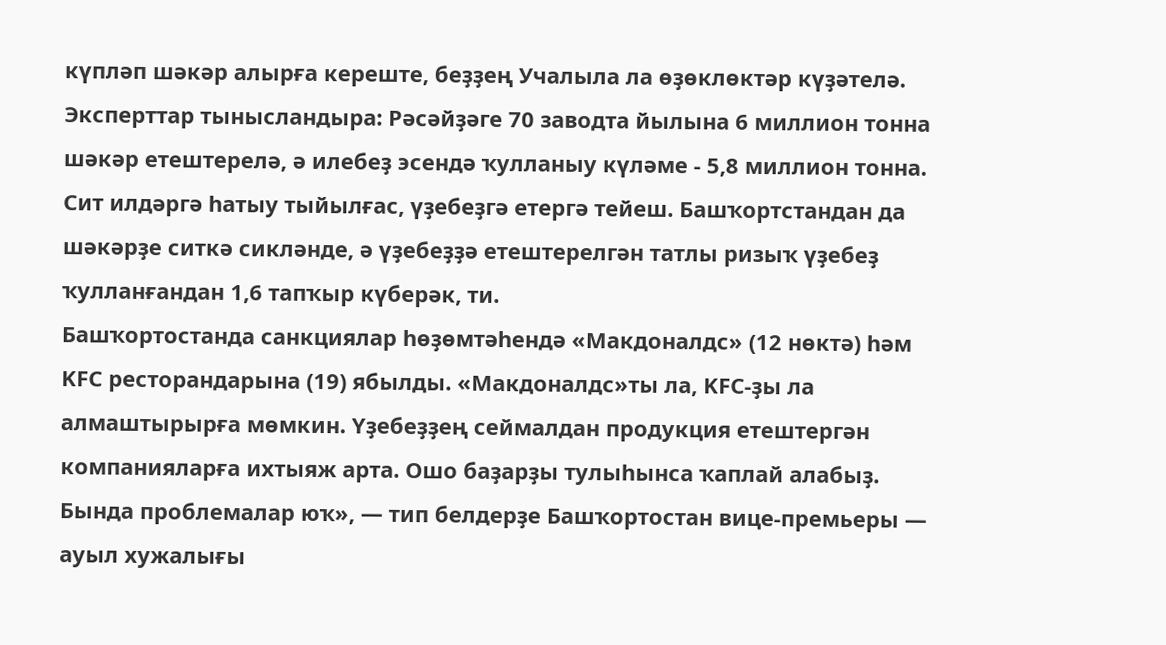күпләп шәкәр алырға кереште, беҙҙең Учалыла ла өҙөклөктәр күҙәтелә. Эксперттар тынысландыра: Рәсәйҙәге 70 заводта йылына 6 миллион тонна шәкәр етештерелә, ә илебеҙ эсендә ҡулланыу күләме - 5,8 миллион тонна. Сит илдәргә һатыу тыйылғас, үҙебеҙгә етергә тейеш. Башҡортстандан да шәкәрҙе ситкә сикләнде, ә үҙебеҙҙә етештерелгән татлы ризыҡ үҙебеҙ ҡулланғандан 1,6 тапҡыр күберәк, ти.
Башҡортостанда санкциялар һөҙөмтәһендә «Макдоналдс» (12 нөктә) һәм KFC ресторандарына (19) ябылды. «Макдоналдс»ты ла, KFC-ҙы ла алмаштырырға мөмкин. Үҙебеҙҙең сеймалдан продукция етештергән компанияларға ихтыяж арта. Ошо баҙарҙы тулыһынса ҡаплай алабыҙ. Бында проблемалар юҡ», — тип белдерҙе Башҡортостан вице-премьеры — ауыл хужалығы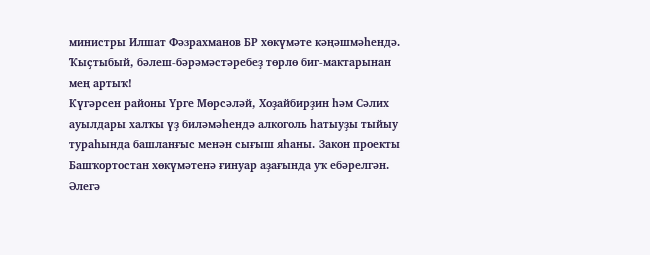министры Илшат Фәзрахманов БР хөкүмәте кәңәшмәһендә. Ҡыҫтыбый, бәлеш-бәрәмәстәребеҙ төрлө биг-мактарынан мең артыҡ!
Күгәрсен районы Үрге Мөрсәләй, Хоҙайбирҙин һәм Сәлих ауылдары халҡы үҙ биләмәһендә алкоголь һатыуҙы тыйыу тураһында башланғыс менән сығыш яһаны. Закон проекты Башҡортостан хөкүмәтенә ғинуар аҙағында уҡ ебәрелгән. Әлегә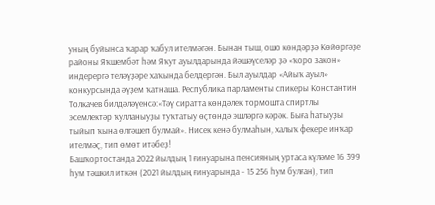уның буйынса ҡарар ҡабул ителмәгән. Бынан тыш, ошо көндәрҙә Көйөргәҙе районы Яҡшембәт һәм Яҡут ауылдарында йәшәүселәр ҙә «ҡоро закон» индерергә теләүҙәре хаҡында белдергән. Был ауылдар «Айыҡ ауыл» конкурсында әүҙем ҡатнаша. Республика парламенты спикеры Константин Толкачев билдәләүенсә:«Тәү сиратта көндәлек тормошта спиртлы эсемлектәр ҡулланыуҙы туҡтатыу өҫтөндә эшләргә кәрәк. Быға һатыуҙы тыйып ҡына өлгәшеп булмай». Нисек кенә булмаһын, халыҡ фекере инҡар ителмәҫ, тип өмөт итәбеҙ!
Башҡортостанда 2022 йылдың 1 ғинуарына пенсияның уртаса күләме 16 399 һум тәшкил иткән (2021 йылдың ғинуарында - 15 256 һум булған), тип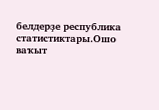белдерҙе республика статистиктары.Ошо ваҡыт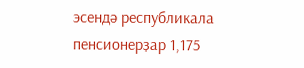эсендә республикала пенсионерҙар 1,175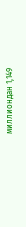миллиондан 1,149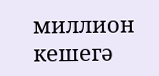миллион кешегә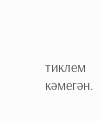тиклем кәмегән.